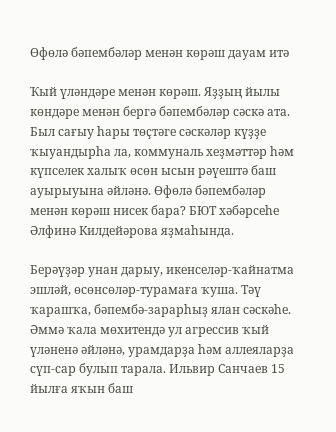Өфөлә бәпембәләр менән көрәш дауам итә

Ҡый үләндәре менән көрәш. Яҙҙың йылы көндәре менән бергә бәпембәләр сәскә ата. Был сағыу һары төҫтәге сәскәләр күҙҙе ҡыуандырһа ла, коммуналь хеҙмәттәр һәм күпселек халыҡ өсөн ысын рәүештә баш ауырыуына әйләнә. Өфөлә бәпембәләр менән көрәш нисек бара? БЮТ хәбәрсеһе Әлфинә Килдейәрова яҙмаһында.

Берәүҙәр унан дарыу, икенселәр-ҡайнатма эшләй, өсөнсөләр-турамаға ҡуша. Тәү ҡарашҡа, бәпембә-зарарһыҙ ялан сәскәһе. Әммә ҡала мөхитендә ул агрессив ҡый үләненә әйләнә, урамдарҙа һәм аллеяларҙа сүп-сар булып тарала. Ильвир Санчаев 15 йылға яҡын баш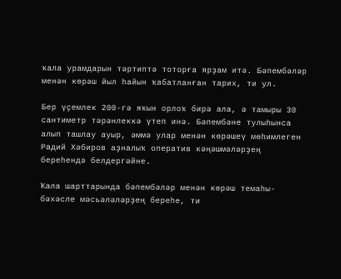ҡала урамдарын тәртиптә тоторға ярҙам итә. Бәпембәләр менән көрәш йыл һайын ҡабатланған тарих, ти ул.

Бер үҫемлек 200-гә яҡын орлоҡ бирә ала, ә тамыры 30 сантиметр тәрәнлеккә үтеп инә. Бәпембәне тулыһынса алып ташлау ауыр, әммә улар менән көрәшеү мөһимлеген Радий Хәбиров аҙналыҡ оператив кәңәшмәләрҙең береһендә белдергәйне.

Ҡала шарттарында бәпембәләр менән көрәш темаһы-бәхәсле мәсьәләләрҙең береһе, ти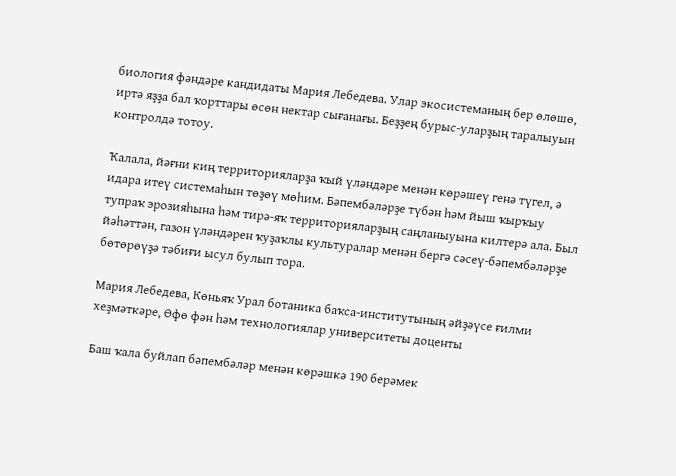биология фәндәре кандидаты Мария Лебедева. Улар экосистеманың бер өлөшө, иртә яҙҙа бал ҡорттары өсөн нектар сығанағы. Беҙҙең бурыс-уларҙың таралыуын контролдә тотоу.

Ҡалала, йәғни киң территорияларҙа ҡый үләндәре менән көрәшеү генә түгел, ә идара итеү системаһын төҙөү мөһим. Бәпембәләрҙе түбән һәм йыш ҡырҡыу тупраҡ эрозияһына һәм тирә-яҡ территорияларҙың саңланыуына килтерә ала. Был йәһәттән, газон үләндәрен ҡуҙаҡлы культуралар менән бергә сәсеү-бәпембәләрҙе бөтөрөүҙә тәбиғи ысул булып тора.

Мария Лебедева, Көньяҡ Урал ботаника баҡса-институтының әйҙәүсе ғилми хеҙмәткәре, Өфө фән һәм технологиялар университеты доценты

Баш ҡала буйлап бәпембәләр менән көрәшкә 190 берәмек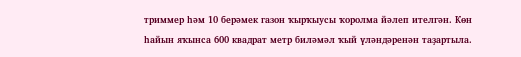триммер һәм 10 берәмек газон ҡырҡыусы ҡоролма йәлеп ителгән. Көн һайын яҡынса 600 квадрат метр биләмәл ҡый үләндәренән таҙартыла.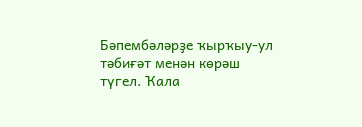Бәпембәләрҙе ҡырҡыу-ул тәбиғәт менән көрәш түгел. Ҡала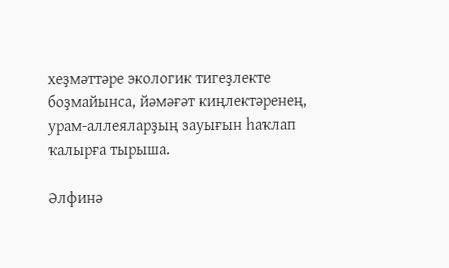хеҙмәттәре экологик тигеҙлекте боҙмайынса, йәмәғәт киңлектәренең, урам-аллеяларҙың зауығын һаҡлап ҡалырға тырыша.

Әлфинә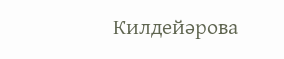Килдейәрова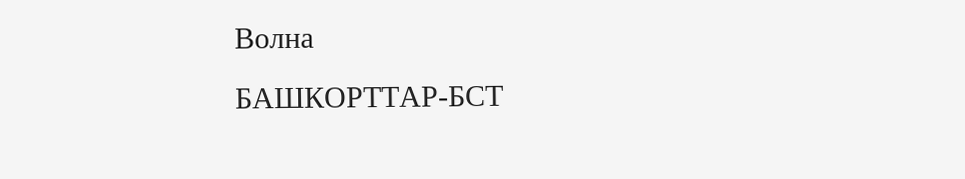Волна
БАШКОРТТАР-БСТ